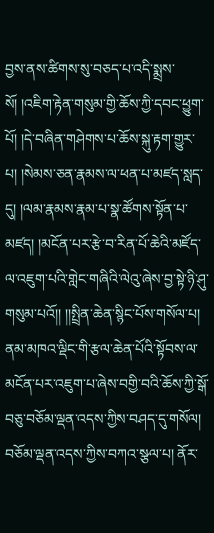བྱས་ནས་ཚིགས་སུ་བཅད་པ་འདི་སྨྲས་སོ། །འཇིག་རྟེན་གསུམ་གྱི་ཆོས་ཀྱི་དབང་ཕྱུག་པོ། །དེ་བཞིན་གཤེགས་པ་ཆོས་སྐུ་རྟག་གྱུར་པ། །སེམས་ཅན་རྣམས་ལ་ཕན་པ་མཛད་སླད་དུ། །ལམ་རྣམས་རྣམ་པ་སྣ་ཚོགས་སྟོན་པ་མཛད། །མངོན་པར་རྩེ་བ་རིན་པོ་ཆེའི་མཛོད་ལ་འཇུག་པའི་གླེང་གཞིའི་ལེའུ་ཞེས་བྱ་སྟེ་ཉི་ཤུ་གསུམ་པའོ།། །།སྤྲིན་ཆེན་སྙིང་པོས་གསོལ་པ། ནམ་མཁའ་ལྡིང་གི་རྩལ་ཆེན་པོའི་སྟོབས་ལ་མངོན་པར་འཇུག་པ་ཞེས་བགྱི་བའི་ཆོས་ཀྱི་སྒོ་བཅུ་བཅོམ་ལྡན་འདས་ཀྱིས་བཤད་དུ་གསོལ། བཅོམ་ལྡན་འདས་ཀྱིས་བཀའ་སྩལ་པ། ནོར་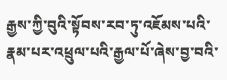རྒྱས་ཀྱི་བུའི་སྟོབས་རབ་ཏུ་འཇོམས་པའི་རྣམ་པར་འཕྲུལ་པའི་རྒྱལ་པོ་ཞེས་བྱ་བའི་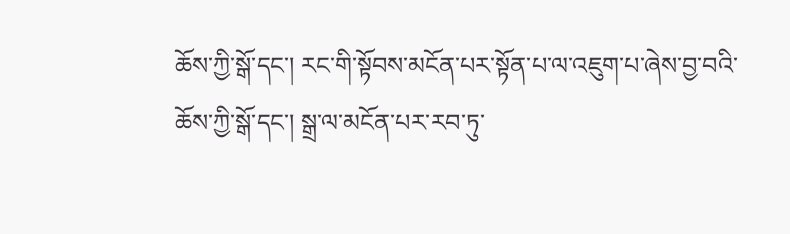ཆོས་ཀྱི་སྒོ་དང་། རང་གི་སྟོབས་མངོན་པར་སྟོན་པ་ལ་འཇུག་པ་ཞེས་བྱ་བའི་ཆོས་ཀྱི་སྒོ་དང་། སྒྲ་ལ་མངོན་པར་རབ་ཏུ་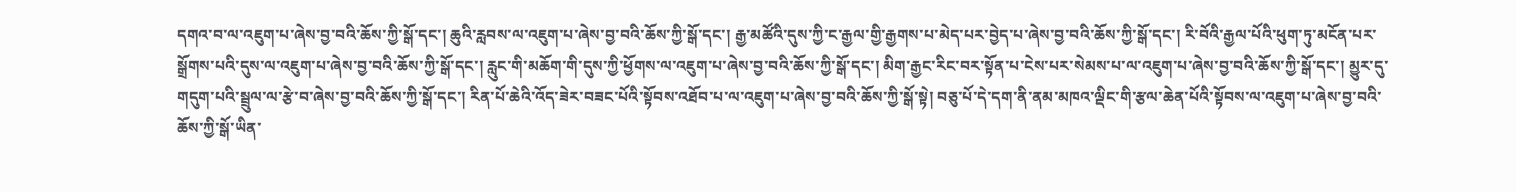དགའ་བ་ལ་འཇུག་པ་ཞེས་བྱ་བའི་ཆོས་ཀྱི་སྒོ་དང་། ཆུའི་རླབས་ལ་འཇུག་པ་ཞེས་བྱ་བའི་ཆོས་ཀྱི་སྒོ་དང་། རྒྱ་མཚོའི་དུས་ཀྱི་ང་རྒྱལ་གྱི་རྒྱགས་པ་མེད་པར་བྱེད་པ་ཞེས་བྱ་བའི་ཆོས་ཀྱི་སྒོ་དང་། རི་བོའི་རྒྱལ་པོའི་ཕུག་ཏུ་མངོན་པར་སྒྲོགས་པའི་དུས་ལ་འཇུག་པ་ཞེས་བྱ་བའི་ཆོས་ཀྱི་སྒོ་དང་། རླུང་གི་མཆོག་གི་དུས་ཀྱི་ཕྱོགས་ལ་འཇུག་པ་ཞེས་བྱ་བའི་ཆོས་ཀྱི་སྒོ་དང་། མིག་རྒྱང་རིང་བར་སྟོན་པ་ངེས་པར་སེམས་པ་ལ་འཇུག་པ་ཞེས་བྱ་བའི་ཆོས་ཀྱི་སྒོ་དང་། མྱུར་དུ་གདུག་པའི་སྦྲུལ་ལ་རྩེ་བ་ཞེས་བྱ་བའི་ཆོས་ཀྱི་སྒོ་དང་། རིན་པོ་ཆེའི་འོད་ཟེར་བཟང་པོའི་སྟོབས་འཐོབ་པ་ལ་འཇུག་པ་ཞེས་བྱ་བའི་ཆོས་ཀྱི་སྒོ་སྟེ། བཅུ་པོ་དེ་དག་ནི་ནམ་མཁའ་ལྡིང་གི་རྩལ་ཆེན་པོའི་སྟོབས་ལ་འཇུག་པ་ཞེས་བྱ་བའི་ཆོས་ཀྱི་སྒོ་ཡིན་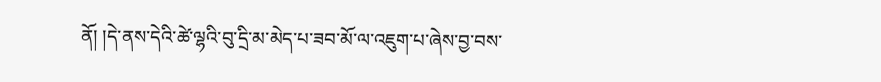ནོ། །དེ་ནས་དེའི་ཚེ་ལྷའི་བུ་དྲི་མ་མེད་པ་ཟབ་མོ་ལ་འཇུག་པ་ཞེས་བྱ་བས་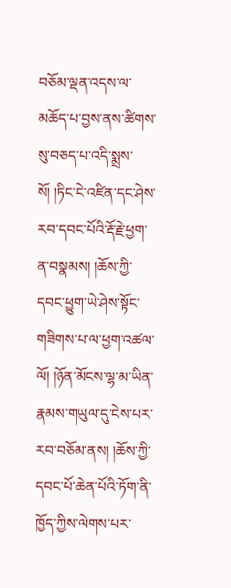བཅོམ་ལྡན་འདས་ལ་མཆོད་པ་བྱས་ནས་ཚིགས་སུ་བཅད་པ་འདི་སྨྲས་སོ། །ཏིང་ངེ་འཛིན་དང་ཤེས་རབ་དབང་པོའི་རྡོ་རྗེ་ཕྱག་ན་བསྣམས། །ཆོས་ཀྱི་དབང་ཕྱུག་ཡེ་ཤེས་སྟོང་གཟིགས་པ་ལ་ཕྱག་འཚལ་ལོ། །ཉོན་མོངས་ལྷ་མ་ཡིན་རྣམས་གཡུལ་དུ་ངེས་པར་རབ་བཅོམ་ནས། །ཆོས་ཀྱི་དབང་པོ་ཆེན་པོའི་ཏོག་ནི་ཁྱོད་ཀྱིས་ལེགས་པར་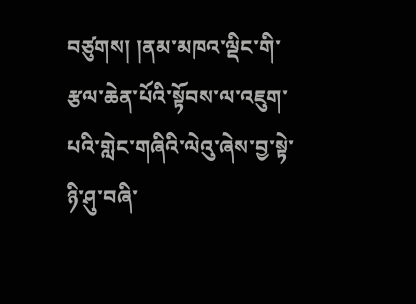བཙུགས། །ནམ་མཁའ་ལྡིང་གི་རྩལ་ཆེན་པོའི་སྟོབས་ལ་འཇུག་པའི་གླེང་གཞིའི་ལེའུ་ཞེས་བྱ་སྟེ་ཉི་ཤུ་བཞི་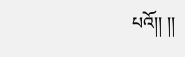པའོ།། །།